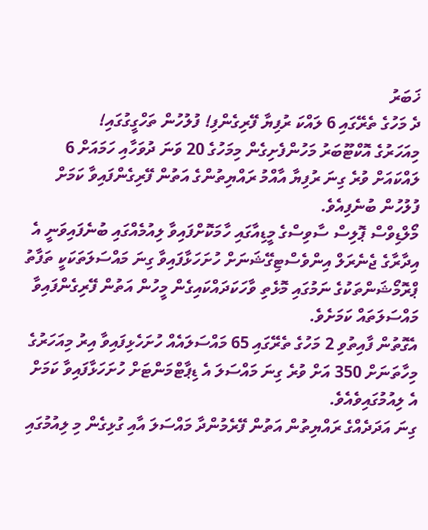ޚަބަރު
ދެ މަހުގެ ތެރޭގައި 6 ލައްކަ ރުފިޔާ ފޭރިގެންފި! ފުލުހުން ތަހްގީގުގައި!
މިއަހަރުގެ އޮކްޓޫބަރު މަހުންފެށިގެން މިމަހުގެ 20 ވަނަ ދުވަހާއި ހަމައަށް 6 ލައްކައަށް ވުރެ ގިނަ ރުފިޔާ އާއްމު ރައްޔިތުންގެ އަތުން ފޭރިގެންފައިވާ ކަމަށް ފުލުހުން ބުނެފިއެވެ.
މޯލްޑިވްސް ޕޮލިސް ސާވިސްގެ މީޑިއާގައި ހާމަކޮށްފައިވާ ލިއުމެއްގައި ބުނެފައިވަނީ އެ އިދާރާގެ ޖެނެރަލް އިންވެސްޓިގޭޝަނަށް ހުށަހަޅާފައިވާ ގިނަ މައްސަލަތަކަކީ ތަފާތު ޕްރޮމޯޝަންތަކުގެ ނަމުގައި މޮޅެތި ވާހަކަދައްކައިގެން މީހުން އަތުން ފޭރިގެންފައިވާ މައްސަލަތައް ކަމަށެވެ.
އެގޮތުން ފާއިތުވި 2 މަހުގެ ތެރޭގައި 65 މައްސަލައެއް ހުށަހެޅިފައިވާ އިރު މިއަހަރުގެ މިހާތަނަށް 350 އަށް ވުރެ ގިނަ މައްސަލަ އެ ޑިޕާޓްމަންޓަށް ހުށަހަޅާފައިވާ ކަމަށް އެ ލިއުމުގައިވެއެވެ.
ގިނަ އަދަދެއްގެ ރައްޔިތުން އަތުން ފޭރެމުންދާ މައްސަލަ އާއި ގުޅިގެން މި ލިއުމުގައި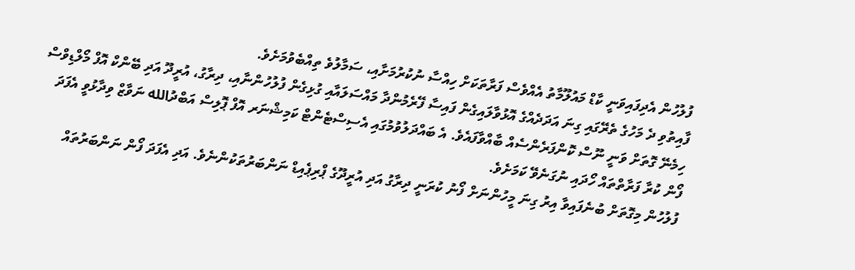ފުލުހުން އެދިފައިވަނީ ކާޑް މައުލޫމާތު އެއްވެސް ފަރާތަކަށް ހިއްސާ ނުކުރުމަށާއި، ސަމާލުވެ ތިއްބެވުމަށެވެ.
ފާއިތުވި ދެ މަހުގެ ތެރޭގައި ގިނަ އަދަދެއްގެ އޮޅުވާލައިގެން ފައިސާ ފޭރެމުންދާ މައްސަލައާއި ގުޅިގެން ފުލުހުންނާއި، ދިރާގު، އުރީދޫ އަދި ބޭންކް އޮފް މޯލްޑިވްސް ހިމެނޭ ގޮތަށް ވަނީ ނޫސް ކޮންފަރެންސެއް ބާއްވާފައެވެ. އެ ބައްދަލުވުމުގައި އެސިސްޓެންޓް ކަމިޝްނަރ އޮފް ޕޮލިސް އަބްދުالله ނަވާޒް ވިދާޅުވީ އެފަދަ ފޯން ކުރާ ފަރާތްތައް ހޯދައި ނުގަނެވޭ ކަމަށެވެ.
ފުލުހުން މިގޮތަށް ބުނެފައިވާ އިރު ގިނަ މީހުންނަށް ފޯނު ކުރަނީ ދިރާގު އަދި އުރީދޫގެ ޕްރިޕެއިޑް ނަންބަރުތަކުންނެވެ. އަދި އެފަދަ ފޯން ނަންބަރުތައް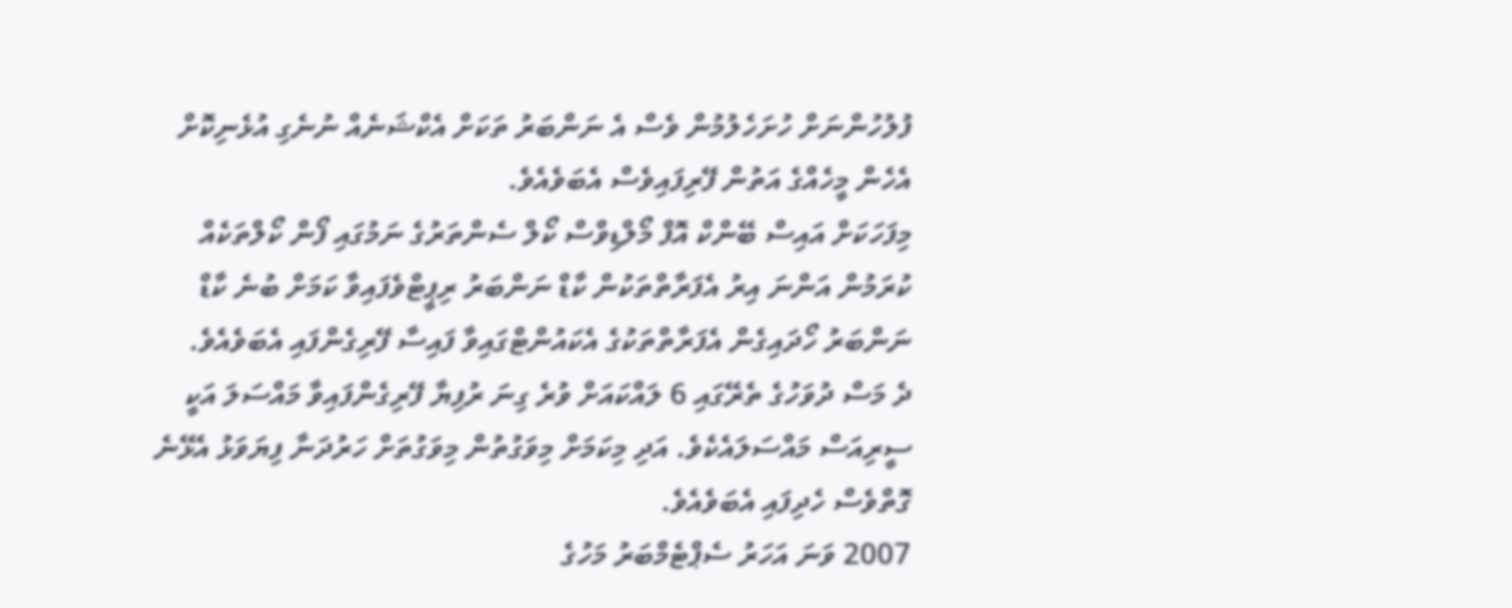ފުލުހުންނަށް ހުށަހެލުމުން ވެސް އެ ނަންބަރު ތަކަށް އެކްޝަނެއް ނުނެގި އުޅެނިކޮށް އެހެން މީހެއްގެ އަތުން ފޭރިފައިވެސް އެބަވެއެވެ.
މިފަހަކަށް އައިސް ބޭންކް އޮފް މޯލްޑިވްސް ކޯލް ސެންތަރުގެ ނަމުގައި ފޯން ކޯލްތަކެއް ކުރަމުން އަންނަ އިރު އެފަރާތްތަކުން ކާޑް ނަންބަރު ރިޕީޓްވެފައިވާ ކަމަށް ބުނެ ކާޑް ނަންބަރު ހޯދައިގެން އެފަރާތްތަކުގެ އެކައުންޓްގައިވާ ފައިސާ ފޭރިގެންފައި އެބަވެއެވެ.
ދެ މަސް ދުވަހުގެ ތެރޭގައި 6 ލައްކައަށް ވުރެ ގިނަ ރުފިޔާ ފޭރިގެންފައިވާ މައްސަލަ އަކީ ސީރިއަސް މައްސަލައެކެވެ. އަދި މިކަމަށް މިވަގުތުން މިވަގުތަށް ހަރުދަނާ ފިޔަވަޅު އެޅޭނެ ގޮތްވެސް ހެދިފައި އެބަވެއެވެ.
2007 ވަނަ އަހަރު ސެޕްޓެމްބަރު މަހުގެ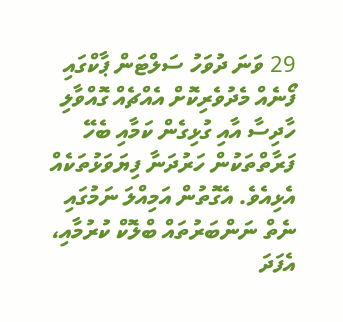29 ވަނަ ދުވަހު ސަލްޓަން ޕާކްގައި ފޯނެއް މެދުވެރިކޮށް އެއްޗެއް ގޮއްވާލި ހާދިސާ އާއި ގުޅިގެން ކަމާއި ބެހޭ ފަރާތްތަކުން ހަރުދަނާ ފިޔަވަޅުތަކެއް އެޅިއެވެ. އެގޮތުން އަމިއްލަ ނަމުގައި ނެތް ނަންބަރުތައް ބްލޮކް ކުރުމާއި، އެފަދަ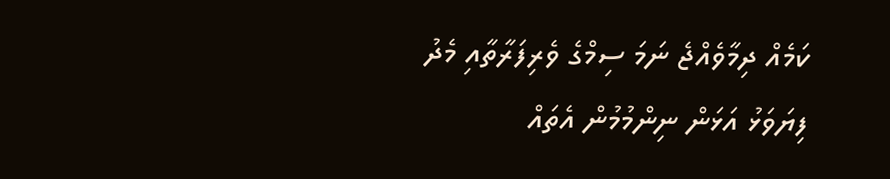ކަމެއް ދިމާވެއްޖެ ނަމަ ސިމްގެ ވެރިފަރާތާއި މެދު ފިޔަވަޅު އަޅަން ނިންމުމުން އެތައް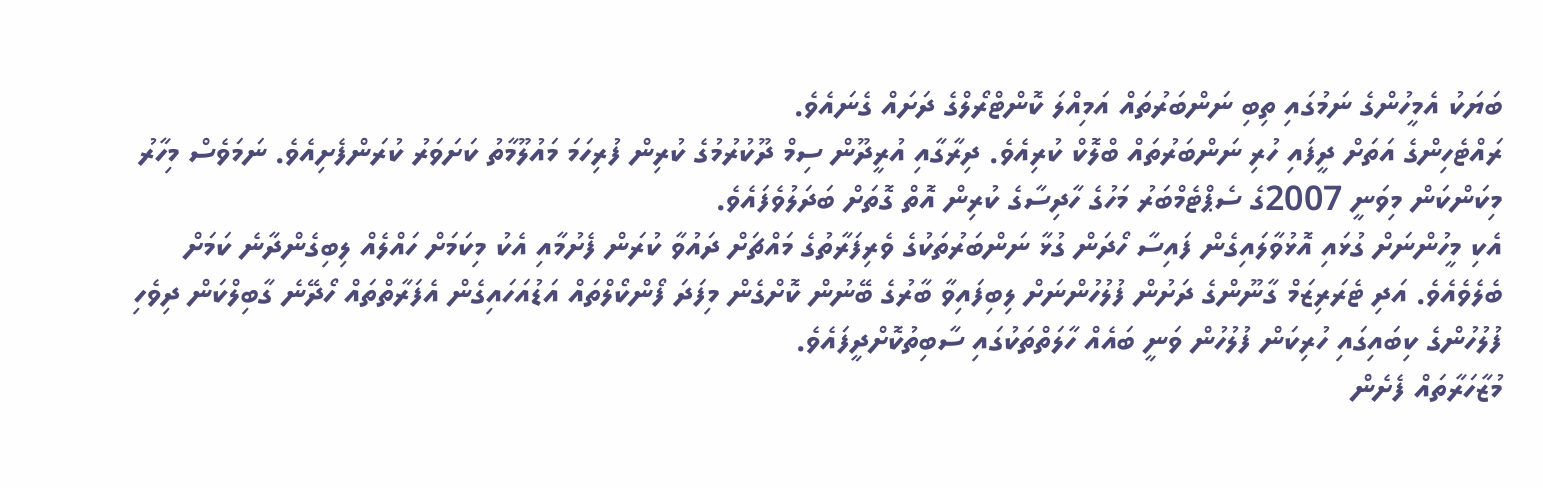ބަޔަކު އެމީހުންގެ ނަމުގައި ތިބި ނަންބަރުތައް އަމިއްލަ ކޮންޓްރޯލްގެ ދަށައް ގެނައެވެ.
ރައްޓެހިންގެ އަތަށް ދީފައި ހުރި ނަންބަރުތައް ބްލޮކް ކުރިއެވެ. ދިރާގާއި އުރީދޫން ސިމް ދޫކުރުމުގެ ކުރިން ފުރިހަމަ މައުލޫމާތު ކަށަވަރު ކުރަންފެށިއެވެ. ނަމަވެސް މިހާރު މިކަންކަން މިވަނީ 2007ގެ ސެޕްޓެމްބަރު މަހުގެ ހާދިސާގެ ކުރިން އޮތް ގޮތަށް ބަދަލުވެފައެވެ.
އެކި މީހުންނަށް ގުޅައި އޮޅުވާލައިގެން ފައިސާ ހޯދަން ގުޅާ ނަންބަރުތަކުގެ ވެރިފަރާތުގެ މައްޗަށް ދައުވާ ކުރަން ފެށުމާއި އެކު މިކަމަށް ހައްލެއް ލިބިގެންދާނެ ކަމަށް ބެލެވެއެވެ. އަދި ޓެރަރިޒަމް ގާނޫންގެ ދަށުން ފުލުހުންނަށް ލިބިފައިވާ ބާރުގެ ބޭނުން ކޮށްގެން މިފަދަ ފޯންކޯލްތައް އަޑުއަހައިގެން އެފަރާތްތައް ހޯދޭނެ ގާބިލްކަން ދިވެހި ފުލުހުންގެ ކިބައިގައި ހުރިކަން ފުލުހުން ވަނީ ބައެއް ހާލަތްތަކުގައި ސާބިތުކޮށްދީފައެވެ.
މުޒާހަރާތައް ފެށެން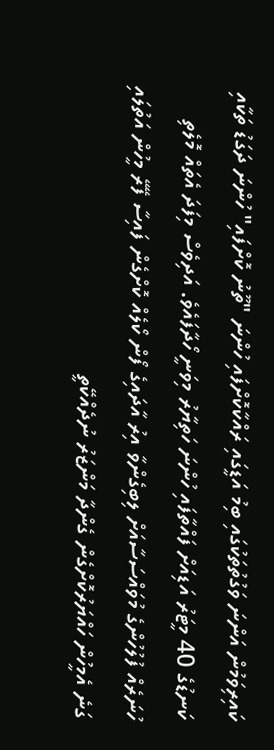ކައިރިވަމުން އަންނަ ވަގުތުތަކުގައި ބިމު އަޑީގައި ރައްކާކޮށްފައި ހުންނަ "ތޫނު ކޮށްފައި" ހުންނަ ދަގަޑު ތަކާއި ކަނޑުގެ 40 މީޓަރު އަޑިއަށް ފައްތާފައި ހުންނަ ހަތިޔާރު މިވަނީ ހޯދާފައެވެ. އަދިވެސް މިފަދަ އެތައް މޮލެތި ހުނަރެއް ފުލުހުންގެ މުވައްސަސާއަށް ލިބިގެންވާ އިރު އާދައިގެ ފޯން ކޯލެއް ކޮށްގެން ފައިސާ ފޭރޭ މީހުން އަތުލައި ގަނެ އެމީހުން ހައްޔަރުކޮށްގެން ގެންދާ މަންޒަރު ނުދެއްކޭތީ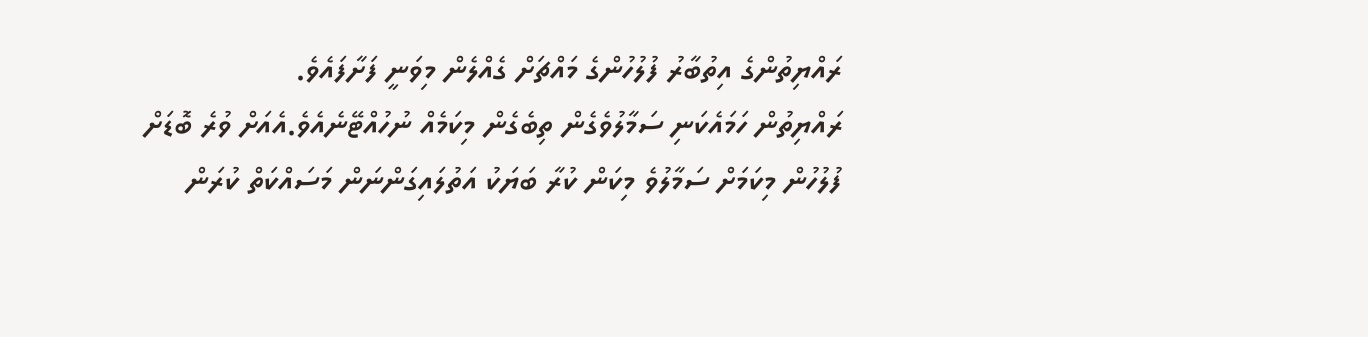ރައްޔިތުންގެ އިތުބާރު ފުލުހުންގެ މައްޗަށް ގެއްލެން މިވަނީ ފަށާފައެވެ.
ރައްޔިތުން ހަމައެކަނި ސަމާލުވެގެން ތިބެގެން މިކަމެއް ނުހުއްޓޭނެއެވެ.އެއަށް ވުރެ ބޮޑަށް ފުލުހުން މިކަމަށް ސަމާލުވެ މިކަން ކުރާ ބަޔަކު އަތުލައިގަންނަން މަސައްކަތް ކުރަން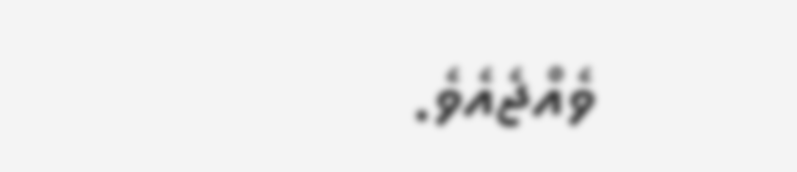ވެއްޖެއެވެ.